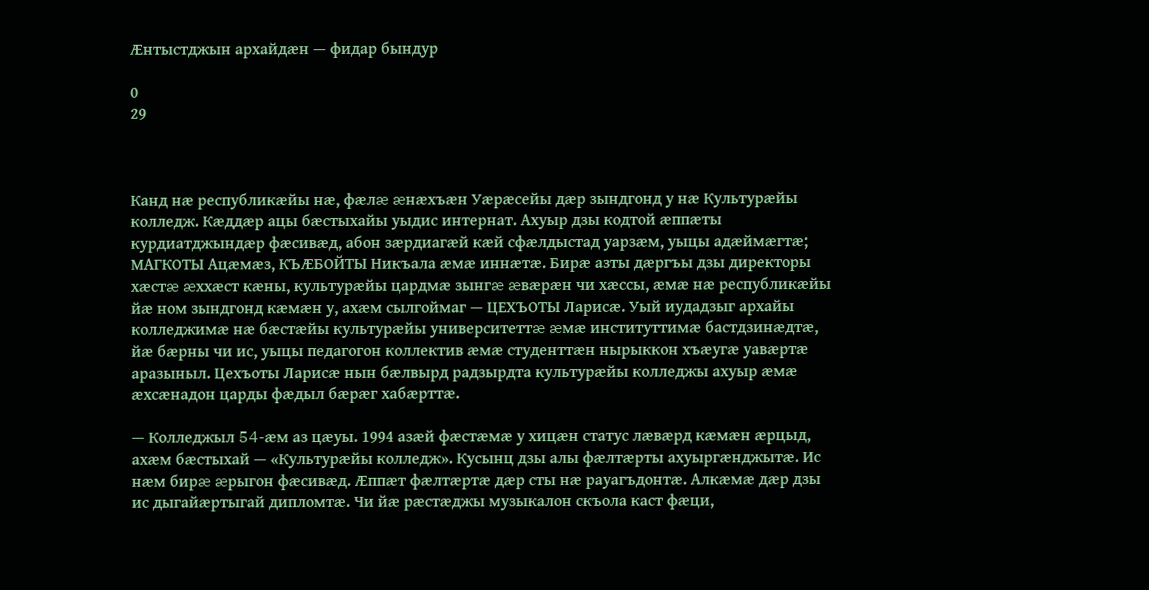Æнтыстджын архайдæн — фидар бындур

0
29



Канд нæ республикæйы нæ, фæлæ æнæхъæн Уæрæсейы дæр зындгонд у нæ Культурæйы колледж. Кæддæр ацы бæстыхайы уыдис интернат. Ахуыр дзы кодтой æппæты курдиатджындæр фæсивæд, абон зæрдиагæй кæй сфæлдыстад уарзæм, уыцы адæймæгтæ; МАГКОТЫ Ацæмæз, КЪÆБОЙТЫ Никъала æмæ иннæтæ. Бирæ азты дæргъы дзы директоры хæстæ æххæст кæны, культурæйы цардмæ зынгæ æвæрæн чи хæссы, æмæ нæ республикæйы йæ ном зындгонд кæмæн у, ахæм сылгоймаг — ЦЕХЪОТЫ Ларисæ. Уый иудадзыг архайы колледжимæ нæ бæстæйы культурæйы университеттæ æмæ институттимæ бастдзинæдтæ, йæ бæрны чи ис, уыцы педагогон коллектив æмæ студенттæн нырыккон хъæугæ уавæртæ аразыныл. Цехъоты Ларисæ нын бæлвырд радзырдта культурæйы колледжы ахуыр æмæ æхсæнадон царды фæдыл бæрæг хабæрттæ.

— Колледжыл 54-æм аз цæуы. 1994 азæй фæстæмæ у хицæн статус лæвæрд кæмæн æрцыд, ахæм бæстыхай — «Культурæйы колледж». Кусынц дзы алы фæлтæрты ахуыргæнджытæ. Ис нæм бирæ æрыгон фæсивæд. Æппæт фæлтæртæ дæр сты нæ рауагъдонтæ. Алкæмæ дæр дзы ис дыгайæртыгай дипломтæ. Чи йæ рæстæджы музыкалон скъола каст фæци,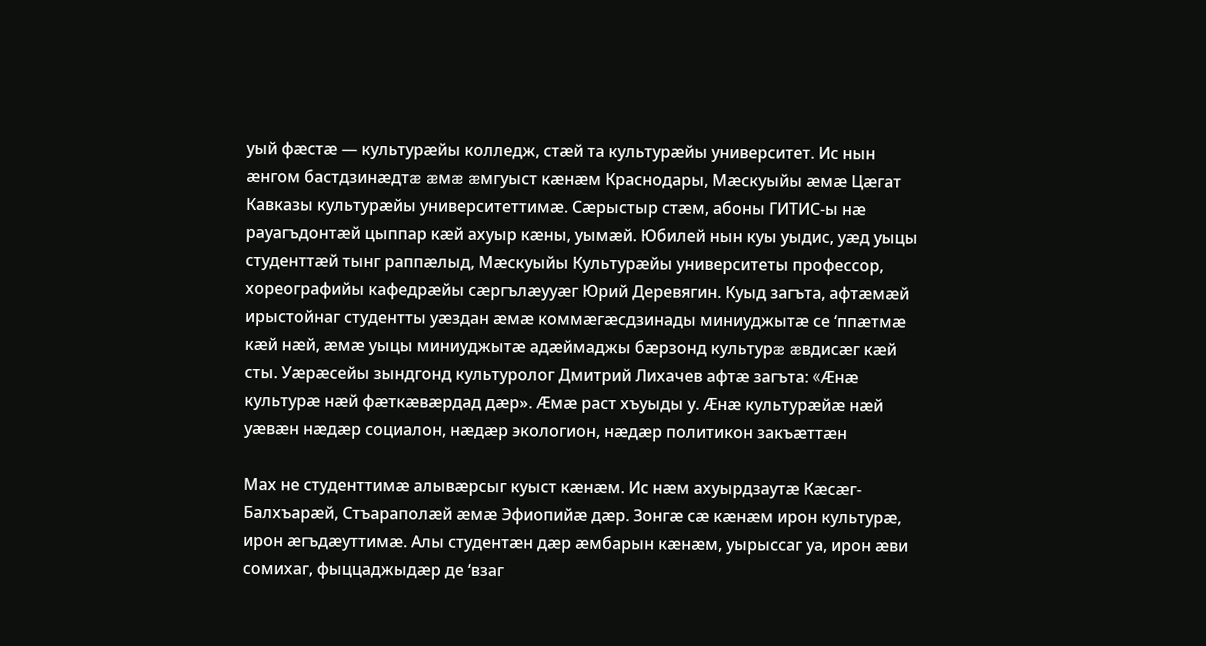уый фæстæ — культурæйы колледж, стæй та культурæйы университет. Ис нын æнгом бастдзинæдтæ æмæ æмгуыст кæнæм Краснодары, Мæскуыйы æмæ Цæгат Кавказы культурæйы университеттимæ. Сæрыстыр стæм, абоны ГИТИС-ы нæ рауагъдонтæй цыппар кæй ахуыр кæны, уымæй. Юбилей нын куы уыдис, уæд уыцы студенттæй тынг раппæлыд, Мæскуыйы Культурæйы университеты профессор, хореографийы кафедрæйы сæргълæууæг Юрий Деревягин. Куыд загъта, афтæмæй ирыстойнаг студентты уæздан æмæ коммæгæсдзинады миниуджытæ се ‘ппæтмæ кæй нæй, æмæ уыцы миниуджытæ адæймаджы бæрзонд культурæ æвдисæг кæй сты. Уæрæсейы зындгонд культуролог Дмитрий Лихачев афтæ загъта: «Æнæ культурæ нæй фæткæвæрдад дæр». Æмæ раст хъуыды у. Æнæ культурæйæ нæй уæвæн нæдæр социалон, нæдæр экологион, нæдæр политикон закъæттæн

Мах не студенттимæ алывæрсыг куыст кæнæм. Ис нæм ахуырдзаутæ Кæсæг-Балхъарæй, Стъараполæй æмæ Эфиопийæ дæр. Зонгæ сæ кæнæм ирон культурæ, ирон æгъдæуттимæ. Алы студентæн дæр æмбарын кæнæм, уырыссаг уа, ирон æви сомихаг, фыццаджыдæр де ‘взаг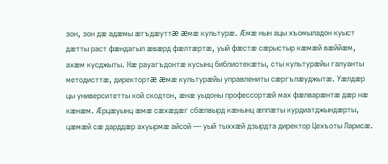зон, зон дæ адæмы æгъдæуттæ æмæ культурæ. Æмæ нын ацы хъомыладон куыст дæтты раст фæндагыл æвæрд фæлтæртæ, уый фæстæ сæрыстыр кæмæй вæййæм, ахæм кусджыты. Нæ рауагъдонтæ кусынц библиотекæты, сты культурæйы галуанты методисттæ, директортæ æмæ культурæйы управлениты сæргълæуджытæ. Уæлдæр цы университетты кой скодтон, æнæ уыдоны профессортæй мах фæлварæнтæ дæр нæ кæнæм. Æрцæуынц æмæ сæхæдæг сбæлвырд кæнынц æппæты курдиатджындæрты, цæмæй сæ дарддæр ахуырмæ айсой — уый тыххæй дзырдта директор Цехъоты Ларисæ.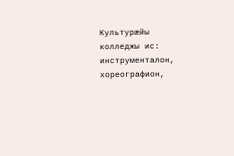Культурæйы колледжы ис: инструменталон, хореографион,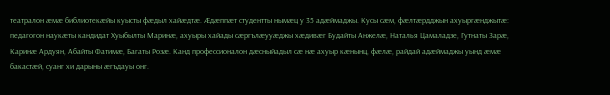театралон æмæ библиотекæйы куысты фæдыл хайæдтæ. Æдæппæт студентты нымæц у 35 адæймаджы. Кусы сæм, фæлтæрдджын ахуыргæнджытæ: педагогон наукæты кандидат Хуыбылты Маринæ, ахуыры хайады сæргълæууæджы хæдивæг Будайты Анжелæ, Наталья Цамаладзе, Гутнаты Зарæ, Каринæ Ардуян, Абайты Фатимæ, Багаты Розæ. Канд профессионалон дæсныйадыл сæ нæ ахуыр кæнынц, фæлæ, райдай адæймаджы уынд æмæ бакастæй, суанг хи дарыны æгъдауы онг.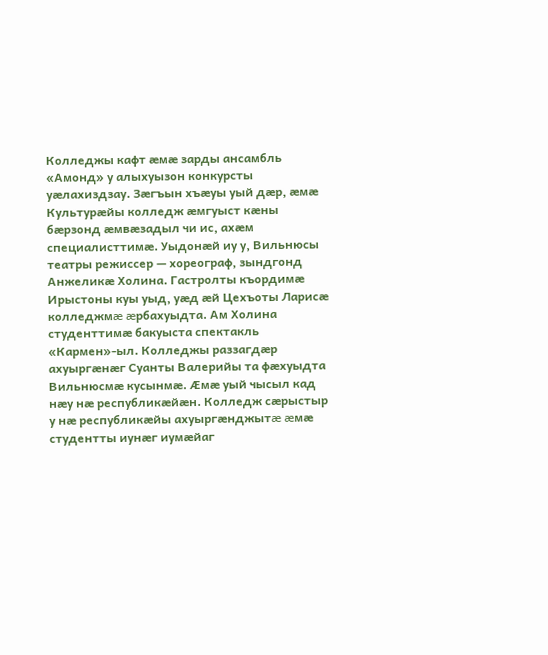Колледжы кафт æмæ зарды ансамбль «Амонд» у алыхуызон конкурсты уæлахиздзау. Зæгъын хъæуы уый дæр, æмæ Культурæйы колледж æмгуыст кæны бæрзонд æмвæзадыл чи ис, ахæм специалисттимæ. Уыдонæй иу у, Вильнюсы театры режиссер — хореограф, зындгонд Анжеликæ Холина. Гастролты къордимæ Ирыстоны куы уыд, уæд æй Цехъоты Ларисæ колледжмæ æрбахуыдта. Ам Холина студенттимæ бакуыста спектакль «Кармен»-ыл. Колледжы раззагдæр ахуыргæнæг Суанты Валерийы та фæхуыдта Вильнюсмæ кусынмæ. Æмæ уый чысыл кад нæу нæ республикæйæн. Колледж сæрыстыр у нæ республикæйы ахуыргæнджытæ æмæ студентты иунæг иумæйаг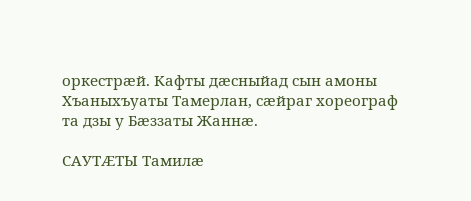оркестрæй. Кафты дæсныйад сын амоны Хъаныхъуаты Тамерлан, сæйраг хореограф та дзы у Бæззаты Жаннæ.

САУТÆТЫ Тамилæ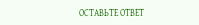ОСТАВЬТЕ ОТВЕТ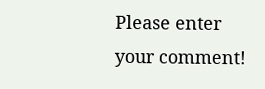Please enter your comment!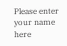Please enter your name here